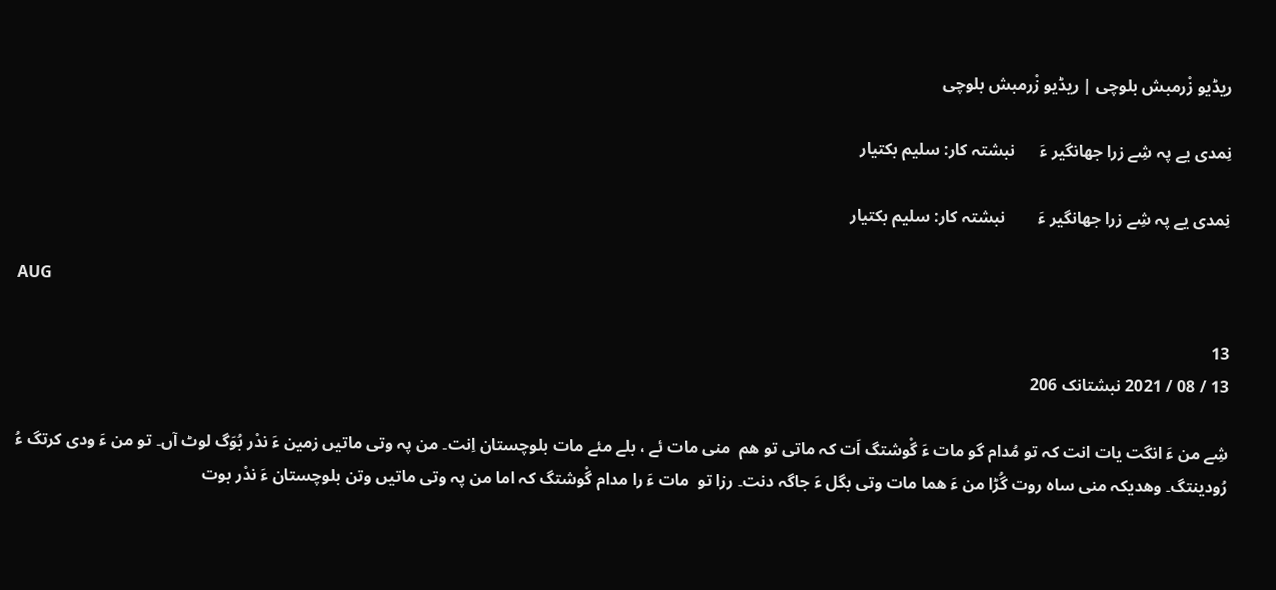ریڈیو زْرمبش بلوچی | ریڈیو زْرمبش بلوچی

نِمدی یے پہ شِے زرا جھانگیر ءَ      نبشتہ کار: سلیم بکتیار

نِمدی یے پہ شِے زرا جھانگیر ءَ        نبشتہ کار: سلیم بکتیار

AUG

13
13 / 08 / 2021 نبشتانک 206

شِے من ءَ انگت یات انت کہ تو مُدام گو مات ءَ گْوشتگ اَت کہ ماتی تو ھم  منی مات ئے ، بلے مئے مات بلوچستان اِنت۔ من پہ وتی ماتیں زمین ءَ ندْر بُوَگ لوٹ آں۔ تو من ءَ ودی کرتگ ءُ رُودینتگ۔ وھدیکہ منی ساہ روت گُڑا من ءَ ھما مات وتی بگل ءَ جاگہ دنت۔ رزا تو  مات ءَ را مدام گْوشتگ کہ اما من پہ وتی ماتیں وتن بلوچستان ءَ ندْر بوت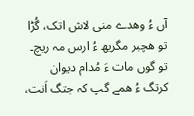آں ءُ وھدے منی لاش اتک، گُڑا تو ھچبر مگریھ ءُ ارس مہ ریچ۔ تو گوں مات ءَ مُدام دیوان کرتگ ءُ ھمے گپ کہ جتگ اَنت،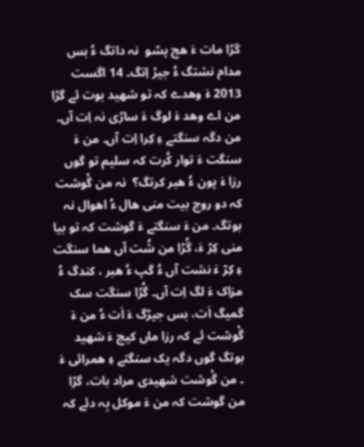گڑا مات ءَ ھچ پسّو  نہ داتگ ءُ بس مدام نشتگ ءُ جیڑ اِتگ۔ 14 اگست 2013 ءَ وھدے کہ تو شھید بوت ئے گڑا من اے وھد ءَ لوگ ءَ ساڑی نہ اِت آں۔ من دگہ سنگتے ءِ کِرا اِت آں۔ من ءَ سنگت ءَ توار کُرت کہ سلیم تو گوں رزا ءَ پون ءُ ھبر کرتگ؟  نہ من گْوشت کہ دو روچ بیت منی ھال ءُ اھوال نہ بوتگ۔ من ءَ سنگتے ءَ گوشت کہ تو بیا منی کِرّ ءَ، گُڑا من شُت آں ھما سنگت ءِ کِرّ ءَ نشت آں ءُ گپ ءُ ھبر ، کندگ ءُ مزاک ءَ لگ اِت آں۔ گُڑا سنگت سک گمیگ اَت، بس جیڑگ ءَ اَت ءُ من ءَ گْوشت ئے کہ رزا ماں کیچ ءَ شھید بوتگ گوں دگہ یک سنگتے ءِ ھمرائی ءَ ۔ من گْوشت شھیدی مراد بات، گڑا من گوشت کہ من ءَ موکل بِہ دئے کہ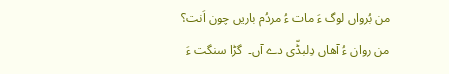من بُرواں لوگ ءَ مات ءُ مردُم باریں چون اَنت؟ من روان ءُ آھاں دِلبڈّی دے آں۔  گڑا سنگت ءَ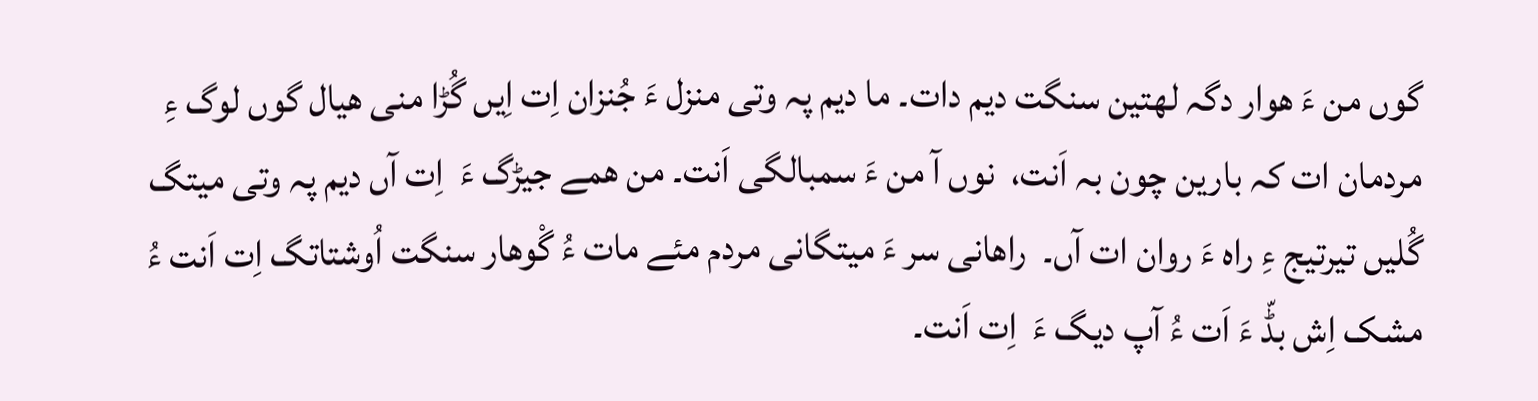گوں من ءَ ھوار دگہ لھتین سنگت دیم دات۔ ما دیم پہ وتی منزل ءَ جُنزان اِت اِیں گُڑا منی ھیال گوں لوگ ءِ مردمان ات کہ بارین چون بہ اَنت،  نوں آ من ءَ سمبالگی اَنت۔ من ھمے جیڑگ ءَ  اِت آں دیم پہ وتی میتگ گُلیں تیرتیج ءِ راہ ءَ روان ات آں۔  راھانی سر ءَ میتگانی مردم مئے مات ءُ گْوھار سنگت اُوشتاتگ اِت اَنت ءُ مشک اِش بڈّ ءَ اَت ءُ آپ دیگ ءَ  اِت اَنت۔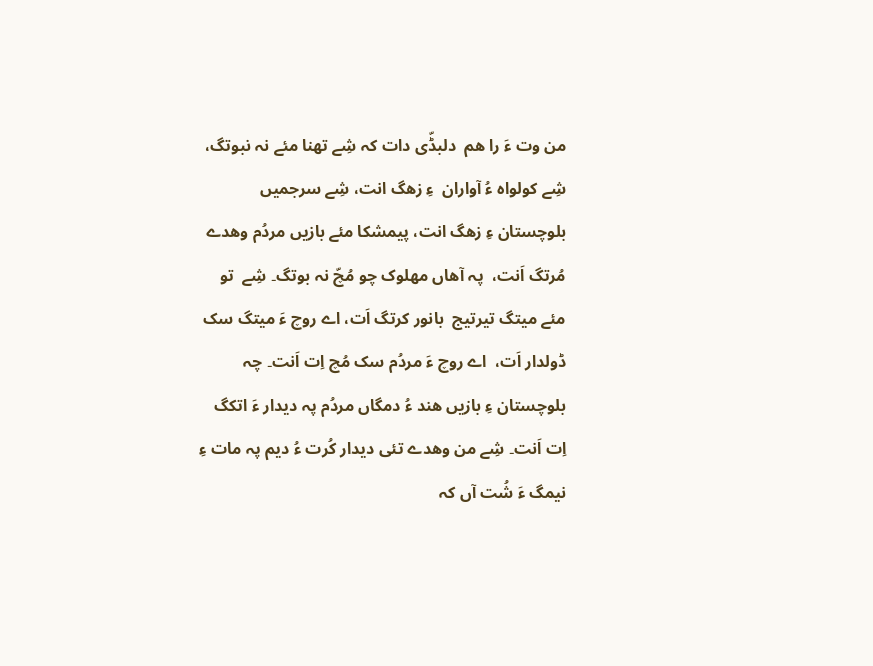من وت ءَ را ھم  دلبڈّی دات کہ شِے تھنا مئے نہ نبوتگ،  شِے کولواہ ءُ آواران  ءِ زھگ انت، شِے سرجمیں بلوچستان ءِ زھگ انت، پیمشکا مئے بازیں مردُم وھدے مُرتگ اَنت،  پہ آھاں مھلوک چو مُچّ نہ بوتگ۔ شِے  تو مئے میتگ تیرتیج  بانور کرتگ اَت، اے روچ ءَ میتگ سک ڈولدار اَت،  اے روچ ءَ مردُم سک مُچ اِت اَنت۔ چہ بلوچستان ءِ بازیں ھند ءُ دمگاں مردُم پہ دیدار ءَ اتکگ اِت اَنت۔ شِے من وھدے تئی دیدار کُرت ءُ دیم پہ مات ءِ نیمگ ءَ شُت آں کہ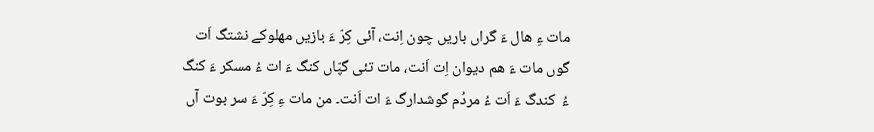مات ءِ ھال ءَ گراں باریں چون اِنت، آئی کِرّ ءَ بازیں مھلوکے نشتگ اَت گوں مات ءَ ھم دیوان اِت اَنت، مات تئی گپّاں کنگ ءَ ات ءُ مسکر ءَ کنگ ءُ  کندگ ءَ اَت ءُ مردُم گوشدارگ ءَ ات اَنت۔ من مات ءِ کِرّ ءَ سر بوت آں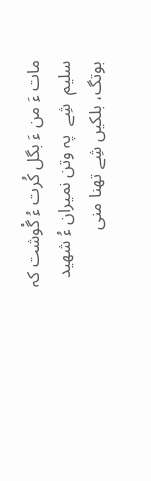مات ءَ من ءَ بگل کُرت ءُ گْوشت کہ سلیم  شِے  پہ وتن نمیران ءُ شھید بوتگ، بلکیں شِے تھنا منی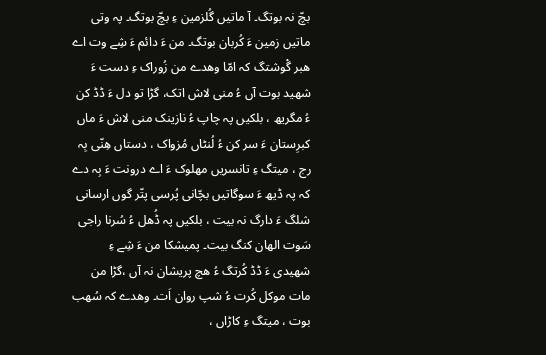بچّ نہ بوتگ۔ آ ماتیں گُلزمین ءِ بچّ بوتگ۔ پہ وتی ماتیں زمین ءَ کُربان بوتگ۔ من ءَ دائم ءَ شِے وت اے ھبر گْوشتگ کہ امّا وھدے من زُوراک ءِ دست ءَ شھید بوت آں ءُ منی لاش اتک، گڑا تو دل ءَ ڈڈ کن ءُ مگریھ ، بلکیں پہ چاپ ءُ نازینک منی لاش ءَ ماں کبرِستان ءَ سر کن ءُ لُنٹاں مُزواک ، دستاں ھِنّی بِہ رج ، میتگ ءِ تانسریں مھلوک ءَ اے درونت ءَ بِہ دے کہ پہ ڈیھ ءَ سوگاتیں بچّانی پُرسی پتّر گوں ارسانی شلگ ءَ دارگ نہ بیت ، بلکیں پہ ڈُھل ءُ سُرنا راجی سَوت الھان کنگ بیت۔ پمیشکا من ءَ شِے ءِ شھیدی ءَ ڈڈ کُرتگ ءُ ھچ پریشان نہ آں ،گڑا من مات موکل کُرت ءُ شپ روان اَت۔ وھدے کہ سُھب بوت ، میتگ ءِ کاڑاں ،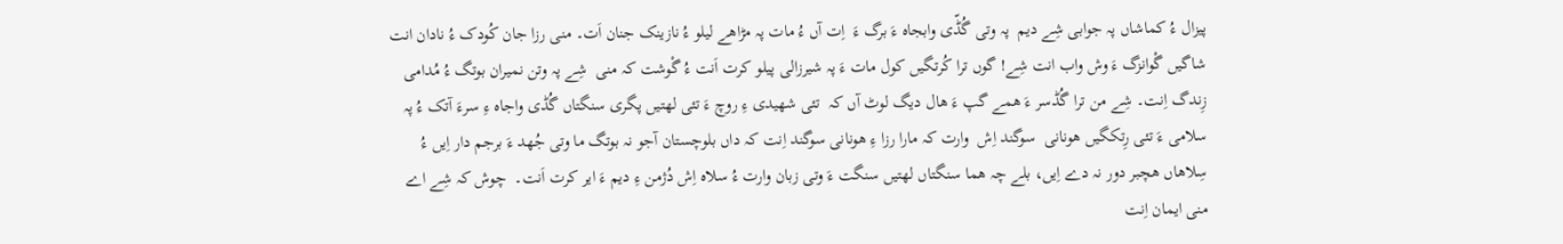پیزال ءُ کماشاں پہ جوابی شِے دیم  پہ وتی گُڈّی وابجاہ ءَ برگ ءَ  اِت آں ءُ مات پہ مڑاھے لیلو ءُ نازینک جنان اَت۔ منی رزا جان کُودک ءُ نادان انت شاگیں گْوانزگ ءَ وش واب انت شِے! گوں ترا کُرتگیں کول مات ءَ پہ شیرزالی پیلو کرت اَنت ءُ گْوشت کہ منی  شِے پہ وتن نمیران بوتگ ءُ مُدامی زِندگ اِنت۔ شِے من ترا گُڈسر ءَ ھمے گپ ءَ ھال دیگ لوٹ آں کہ  تئی شھیدی ءِ روچ ءَ تئی لھتیں پگری سنگتاں گُڈی واجاہ ءِ سرءَ آتک ءُ پہ سلامی ءَ تئی رِتکگیں ھونانی  سوگند اِش  وارت کہ مارا رزا ءِ ھونانی سوگند اِنت کہ داں بلوچستان آجو نہ بوتگ ما وتی جُھد ءَ برجم دار اِیں ءُ سِلاھاں ھچبر دور نہ دے اِیں، بلے چہ ھما سنگتاں لھتیں سنگت ءَ وتی زبان وارت ءُ سلاہ اِش دُژمن ءِ دیم ءَ ایر کرت اَنت۔  چوش کہ شِے اے منی ایمان اِنت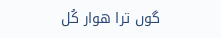گوں ترا ھوار کُل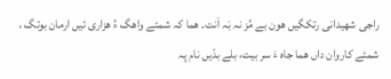راجی شھیدانی رتکگیں ھون بے مُز نہ بَہ اَنت۔ ھما کہ شمئے واھگ ءُ ھزاری ئیں ارمان بوتگ ، شمئے کاروان داں ھما جاہ ءَ سر بیت، بلے بدّیں نام پہ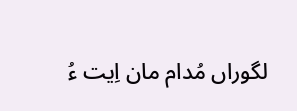لگوراں مُدام مان اِیت ءُ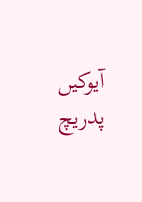آیوکیں پدریچ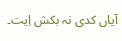آیاں کدی نہ بکش اِیت۔